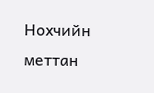Нохчийн меттан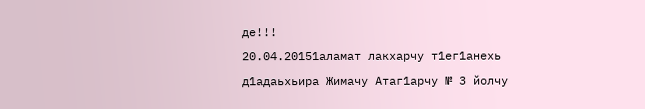де!!!
20.04.20151аламат лакхарчу т1ег1анехь д1адаьхьира Жимачу Атаг1арчу № 3 йолчу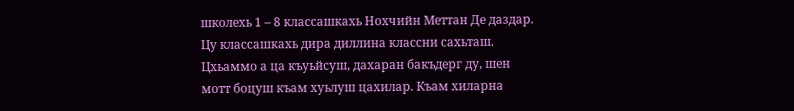школехь 1 – 8 классашкахь Нохчийн Меттан Де даздар. Цу классашкахь дира диллина классни сахьташ.
Цхьаммо а ца къуьйсуш, дахаран бакъдерг ду, шен мотт боцуш къам хуьлуш цахилар. Къам хиларна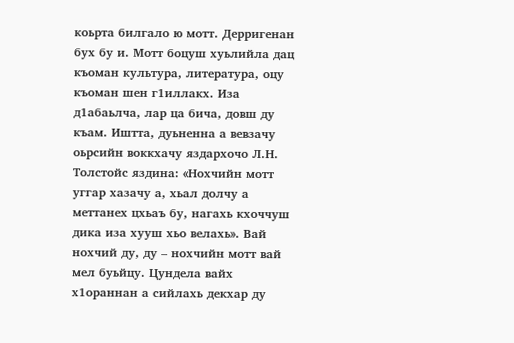коьрта билгало ю мотт. Дерригенан бух бу и. Мотт боцуш хуьлийла дац къоман культура, литература, оцу къоман шен г1иллакх. Иза д1абаьлча, лар ца бича, довш ду къам. Иштта, дуьненна а вевзачу оьрсийн воккхачу яздархочо Л.Н. Толстойс яздина: «Нохчийн мотт уггар хазачу а, хьал долчу а меттанех цхьаъ бу, нагахь кхоччуш дика иза хууш хьо велахь». Вай нохчий ду, ду – нохчийн мотт вай мел буьйцу. Цундела вайх х1ораннан а сийлахь декхар ду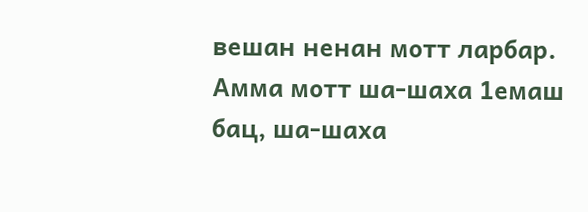вешан ненан мотт ларбар. Амма мотт ша-шаха 1емаш бац, ша-шаха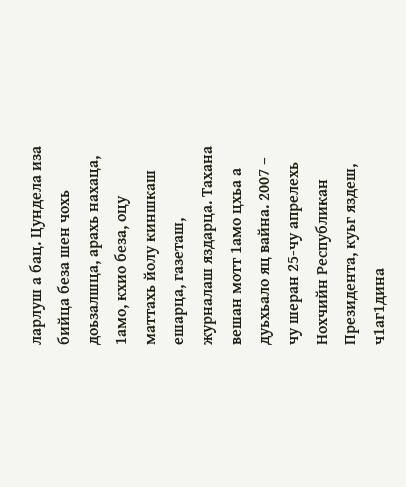ларлуш а бац. Цундела иза бийца беза шен чохь доьзалшца, арахь нахаца, 1амо, кхио беза, оцу маттахь йолу киншкаш ешарца, газеташ, журналаш яздарца. Тахана вешан мотт 1амо цхьа а дуьхьало яц вайна. 2007 – чу шеран 25-чу апрелехь Нохчийн Республикан Президента, куьг яздеш, ч1аг1дина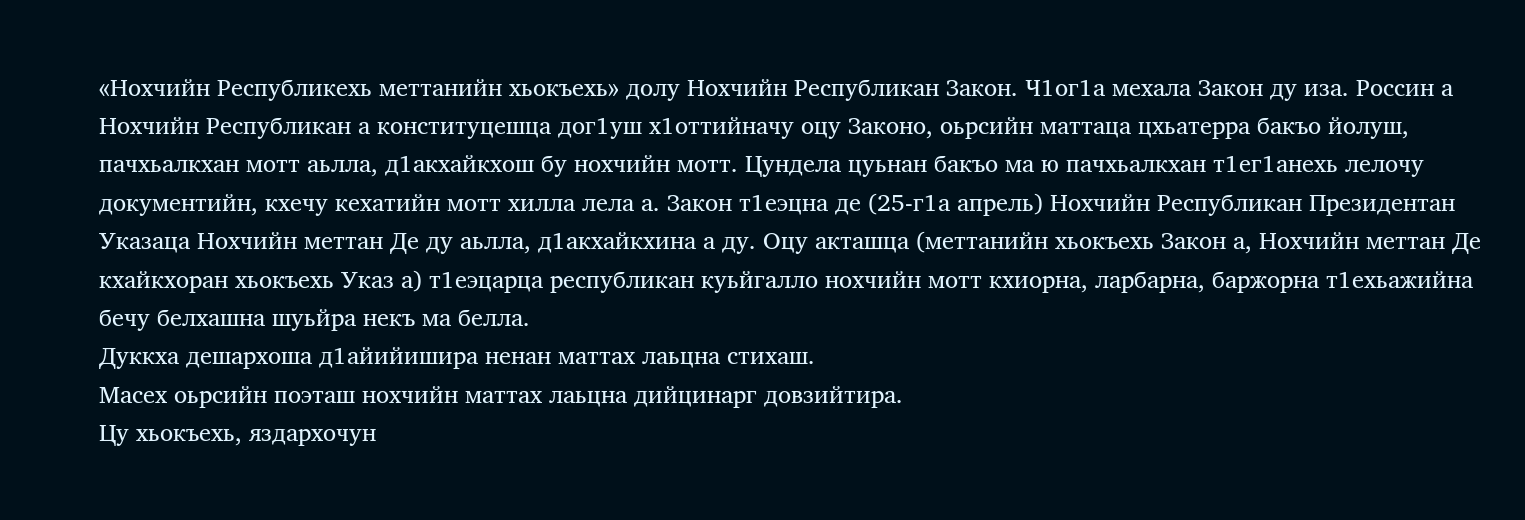«Нохчийн Республикехь меттанийн хьокъехь» долу Нохчийн Республикан Закон. Ч1ог1а мехала Закон ду иза. Россин а Нохчийн Республикан а конституцешца дог1уш х1оттийначу оцу Законо, оьрсийн маттаца цхьатерра бакъо йолуш, пачхьалкхан мотт аьлла, д1акхайкхош бу нохчийн мотт. Цундела цуьнан бакъо ма ю пачхьалкхан т1ег1анехь лелочу документийн, кхечу кехатийн мотт хилла лела а. Закон т1еэцна де (25-г1а апрель) Нохчийн Республикан Президентан Указаца Нохчийн меттан Де ду аьлла, д1акхайкхина а ду. Оцу акташца (меттанийн хьокъехь Закон а, Нохчийн меттан Де кхайкхоран хьокъехь Указ а) т1еэцарца республикан куьйгалло нохчийн мотт кхиорна, ларбарна, баржорна т1ехьажийна бечу белхашна шуьйра некъ ма белла.
Дуккха дешархоша д1айийишира ненан маттах лаьцна стихаш.
Масех оьрсийн поэташ нохчийн маттах лаьцна дийцинарг довзийтира.
Цу хьокъехь, яздархочун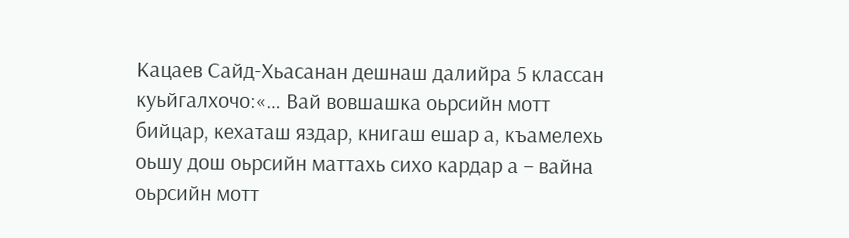Кацаев Сайд-Хьасанан дешнаш далийра 5 классан куьйгалхочо:«… Вай вовшашка оьрсийн мотт бийцар, кехаташ яздар, книгаш ешар а, къамелехь оьшу дош оьрсийн маттахь сихо кардар а – вайна оьрсийн мотт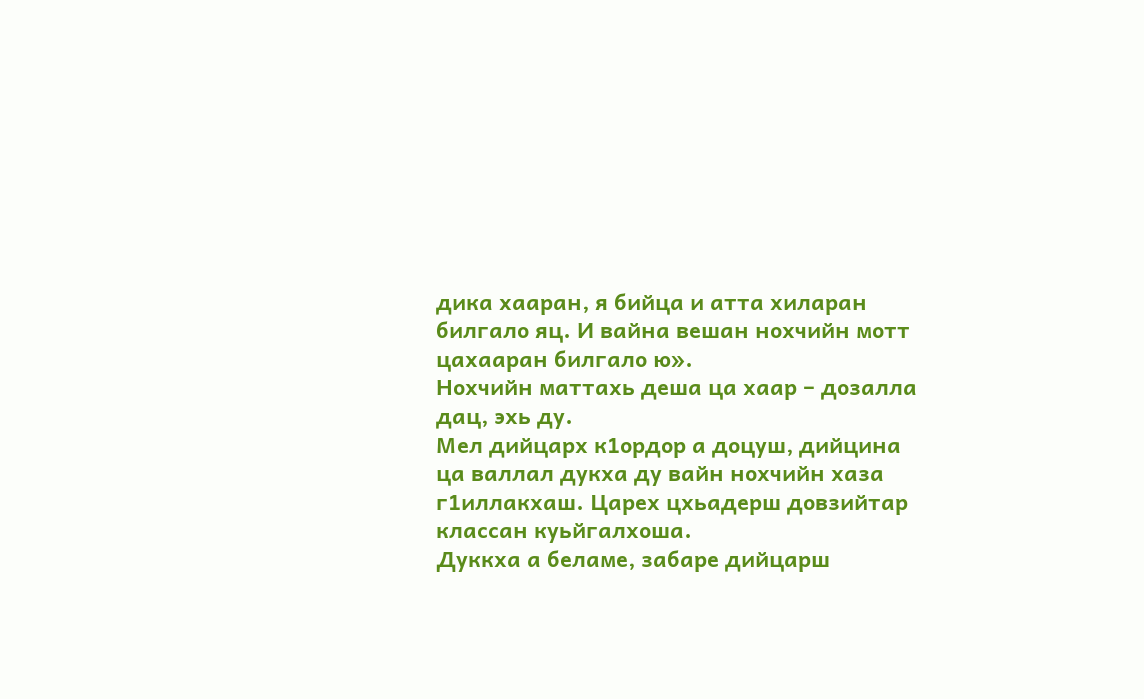дика хааран, я бийца и атта хиларан билгало яц. И вайна вешан нохчийн мотт цахааран билгало ю».
Нохчийн маттахь деша ца хаар – дозалла дац, эхь ду.
Мел дийцарх к1ордор а доцуш, дийцина ца валлал дукха ду вайн нохчийн хаза г1иллакхаш. Царех цхьадерш довзийтар классан куьйгалхоша.
Дуккха а беламе, забаре дийцарш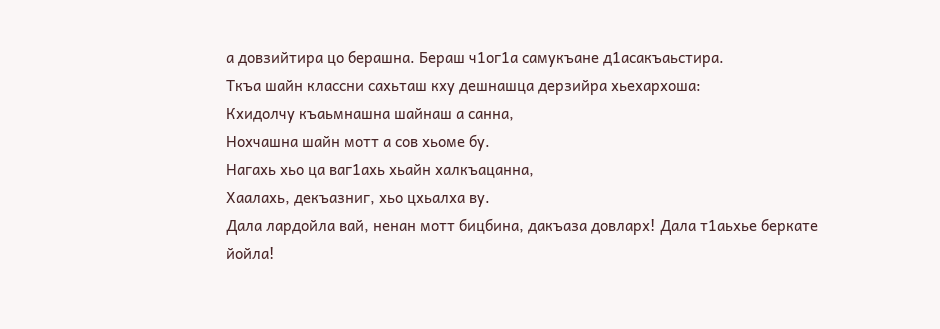а довзийтира цо берашна. Бераш ч1ог1а самукъане д1асакъаьстира.
Ткъа шайн классни сахьташ кху дешнашца дерзийра хьехархоша:
Кхидолчу къаьмнашна шайнаш а санна,
Нохчашна шайн мотт а сов хьоме бу.
Нагахь хьо ца ваг1ахь хьайн халкъацанна,
Хаалахь, декъазниг, хьо цхьалха ву.
Дала лардойла вай, ненан мотт бицбина, дакъаза довларх! Дала т1аьхье беркате йойла!